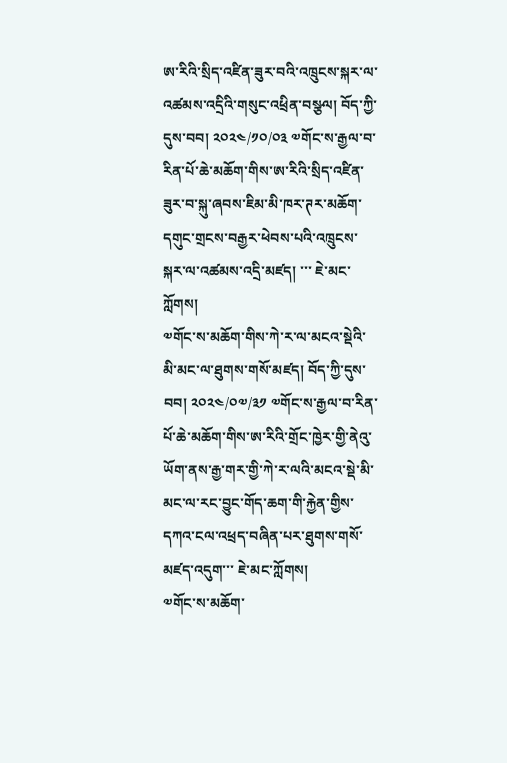ཨ་རིའི་སྲིད་འཛིན་ཟུར་བའི་འཁྲུངས་སྐར་ལ་འཚམས་འདྲིའི་གསུང་འཕྲིན་བསྩལ། བོད་ཀྱི་དུས་བབ། ༢༠༢༤/༡༠/༠༣ ༧གོང་ས་རྒྱལ་བ་རིན་པོ་ཆེ་མཆོག་གིས་ཨ་རིའི་སྲིད་འཛིན་ཟུར་བ་སྐུ་ཞབས་ཇིམ་མི་ཁར་ཊར་མཆོག་དགུང་གྲངས་བརྒྱར་ཕེབས་པའི་འཁྲུངས་སྐར་ལ་འཚམས་འདྲི་མཛད། ་་་ ཇེ་མང་ཀློགས།
༧གོང་ས་མཆོག་གིས་ཀེ་ར་ལ་མངའ་སྡེའི་མི་མང་ལ་ཐུགས་གསོ་མཛད། བོད་ཀྱི་དུས་བབ། ༢༠༢༤/༠༧/༣༡ ༧གོང་ས་རྒྱལ་བ་རིན་པོ་ཆེ་མཆོག་གིས་ཨ་རིའི་གྲོང་ཁྱེར་གྱི་ནེའུ་ཡོག་ནས་རྒྱ་གར་གྱི་ཀེ་ར་ལའི་མངའ་སྡེ་མི་མང་ལ་རང་བྱུང་གོད་ཆག་གི་རྐྱེན་གྱིས་དཀའ་ངལ་འཕྲད་བཞིན་པར་ཐུགས་གསོ་མཛད་འདུག་་་ ཇེ་མང་ཀློགས།
༧གོང་ས་མཆོག་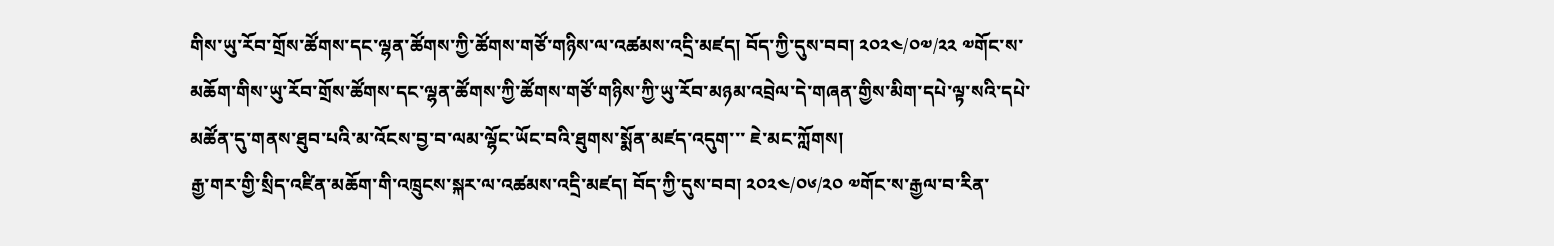གིས་ཡུ་རོབ་གྲོས་ཚོགས་དང་ལྷན་ཚོགས་ཀྱི་ཚོགས་གཙོ་གཉིས་ལ་འཚམས་འདྲི་མཛད། བོད་ཀྱི་དུས་བབ། ༢༠༢༤/༠༧/༢༢ ༧གོང་ས་མཆོག་གིས་ཡུ་རོབ་གྲོས་ཚོགས་དང་ལྷན་ཚོགས་ཀྱི་ཚོགས་གཙོ་གཉིས་ཀྱི་ཡུ་རོབ་མཉམ་འབྲེལ་དེ་གཞན་གྱིས་མིག་དཔེ་ལྟ་སའི་དཔེ་མཚོན་དུ་གནས་ཐུབ་པའི་མ་འོངས་བྱ་བ་ལམ་ལྷོང་ཡོང་བའི་ཐུགས་སྨོན་མཛད་འདུག་་་ ཇེ་མང་ཀློགས།
རྒྱ་གར་གྱི་སྲིད་འཛིན་མཆོག་གི་འཁྲུངས་སྐར་ལ་འཚམས་འདྲི་མཛད། བོད་ཀྱི་དུས་བབ། ༢༠༢༤/༠༦/༢༠ ༧གོང་ས་རྒྱལ་བ་རིན་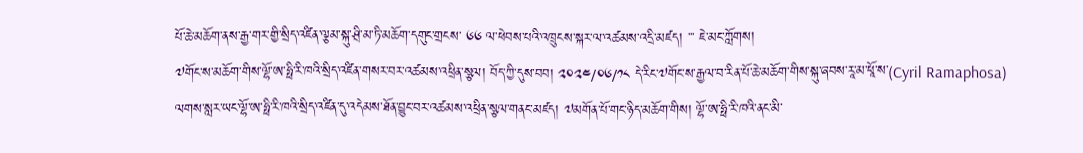པོ་ཆེ་མཆོག་ནས་རྒྱ་གར་གྱི་སྲིད་འཛིན་ལྕམ་སྐུ་ཤྲི་མ་ཏི་མཆོག་དགུང་གྲངས་ ༦༦ ལ་ཕེབས་པའི་འཁྲུངས་སྐར་ལ་འཚམས་འདྲི་མཛད། ་་་ ཇེ་མང་ཀློགས།
༧གོང་ས་མཆོག་གིས་ལྷོ་ཨ་ཧྥི་རི་ཁའི་སྲིད་འཛིན་གསར་བར་འཚམས་འཕྲིན་སྩལ། བོད་ཀྱི་དུས་བབ། ༢༠༢༤/༠༦/༡༨ དེ་རིང་༧གོང་ས་རྒྱལ་བ་རིན་པོ་ཆེ་མཆོག་གིས་སྐུ་ཞབས་རཱ་མ་ཕཱོ་ས་(Cyril Ramaphosa) ལགས་སླར་ཡང་ལྷོ་ཨ་ཧྥི་རི་ཁའི་སྲིད་འཛིན་དུ་འདེམས་ཐོན་བྱུང་བར་འཚམས་འཕྲིན་སྩལ་གནང་མཛད། ༧མགོན་པོ་གང་ཉིད་མཆོག་གིས། ལྷོ་ཨ་ཧྥི་རི་ཁའི་ནང་མི་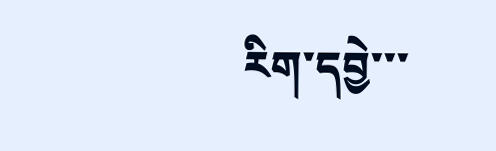རིག་དབྱེ་་་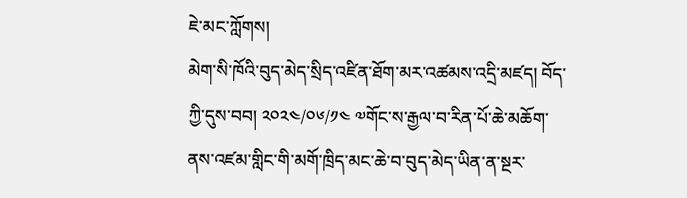ཇེ་མང་ཀློགས།
མེག་སི་ཁོའི་བུད་མེད་སྲིད་འཛིན་ཐོག་མར་འཚམས་འདྲི་མཛད། བོད་ཀྱི་དུས་བབ། ༢༠༢༤/༠༦/༡༤ ༧གོང་ས་རྒྱལ་བ་རིན་པོ་ཆེ་མཆོག་ནས་འཛམ་གླིང་གི་མགོ་ཁྲིད་མང་ཆེ་བ་བུད་མེད་ཡིན་ན་སྔར་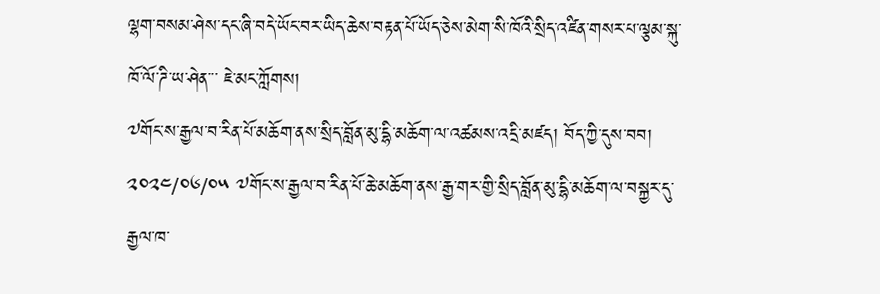ལྷག་བསམ་ཤེས་དང་ཞི་བདེ་ཡོང་བར་ཡིད་ཆེས་བརྟན་པོ་ཡོད་ཅེས་མེག་སི་ཁོའི་སྲིད་འཛིན་གསར་པ་ལྕམ་སྐུ་ཁོ་ལོ་ཌི་ཡ་ཤེན་་་ ཇེ་མང་ཀློགས།
༧གོང་ས་རྒྱལ་བ་རིན་པོ་མཆོག་ནས་སྲིད་བློན་མུ་དྷི་མཆོག་ལ་འཚམས་འདྲི་མཛད། བོད་ཀྱི་དུས་བབ། ༢༠༢༤/༠༦/༠༥ ༧གོང་ས་རྒྱལ་བ་རིན་པོ་ཆེ་མཆོག་ནས་རྒྱ་གར་གྱི་སྲིད་བློན་མུ་དྷི་མཆོག་ལ་བསྐྱར་དུ་རྒྱལ་ཁ་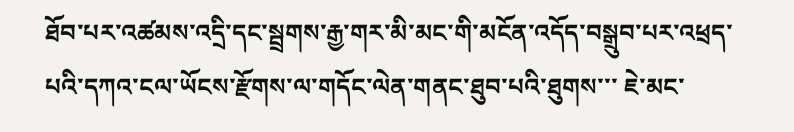ཐོབ་པར་འཚམས་འདྲི་དང་སྦྲགས་རྒྱ་གར་མི་མང་གི་མངོན་འདོད་བསྒྲུབ་པར་འཕྲད་པའི་དཀའ་ངལ་ཡོངས་རྫོགས་ལ་གདོང་ལེན་གནང་ཐུབ་པའི་ཐུགས་་་ ཇེ་མང་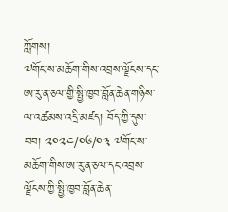ཀློགས།
༧གོང་ས་མཆོག་གིས་འབྲས་ལྗོངས་དང་ཨ་རུ་ན་ཅལ་གྱི་སྤྱི་ཁྱབ་བློན་ཆེན་གཉིས་ལ་འཚམས་འདྲི་མཛད། བོད་ཀྱི་དུས་བབ། ༢༠༢༤/༠༦/༠༣ ༧གོང་ས་མཆོག་གིས་ཨ་རུ་ན་ཅལ་དང་འབྲས་ལྗོངས་ཀྱི་སྤྱི་ཁྱབ་བློན་ཆེན་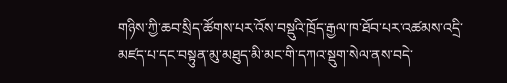གཉིས་ཀྱི་ཆབ་སྲིད་ཚོགས་པར་འོས་བསྡུའི་ཁྲོད་རྒྱལ་ཁ་ཐོབ་པར་འཚམས་འདྲི་མཛད་པ་དང་བསྟུན་མུ་མཐུད་མི་མང་གི་དཀའ་སྡུག་སེལ་ནས་བདེ་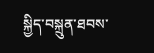སྐྱིད་བསྐྲུན་ཐབས་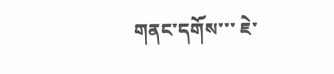གནང་དགོས་་་ ཇེ་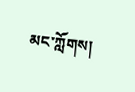མང་ཀློགས།